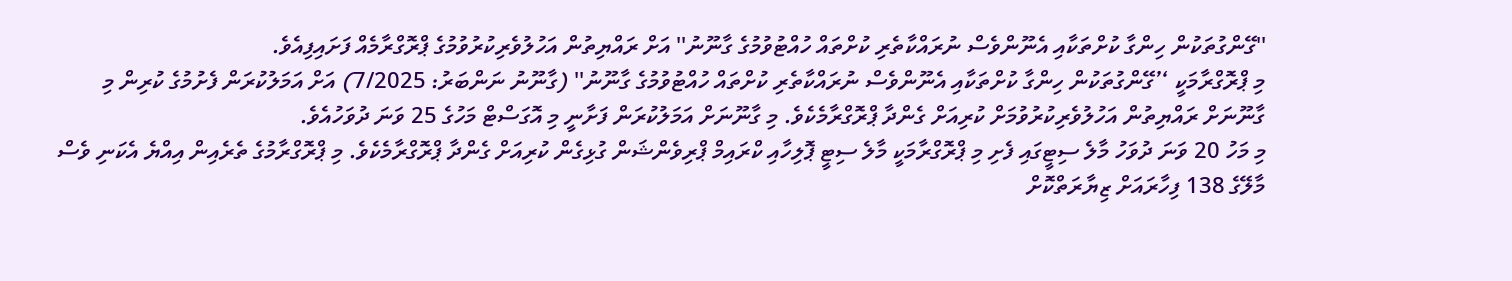''ގޭންގުތަކުން ހިންގާ ކުށްތަކާއި އެނޫންވެސް ނުރައްކާތެރި ކުށްތައް ހުއްޓުވުމުގެ ގާނޫނު'' އަށް ރައްޔިތުން އަހުލުވެރިކުރުވުމުގެ ޕްރޮގްރާމެއް ފަށައިފިއެވެ.
މި ޕްރޮގްރާމަކީ ‘’ގޭންގުތަކުން ހިންގާ ކުށްތަކާއި އެނޫންވެސް ނުރައްކާތެރި ކުށްތައް ހުއްޓުވުމުގެ ގާނޫނު'' (ގާނޫނު ނަންބަރު: 7/2025) އަށް އަމަލުކުރަން ފެށުމުގެ ކުރިން މި ގާނޫނަށް ރައްޔިތުން އަހުލުވެރިކުރުވުމަށް ކުރިއަށް ގެންދާ ޕްރޮގްރާމެކެވެ. މި ގާނޫނަށް އަމަލުކުރަން ފަށާނީ މި އޮގަސްޓް މަހުގެ 25 ވަނަ ދުވަހުއެވެ.
މި މަހު 20 ވަނަ ދުވަހު މާލެ ސިޓީގައި ފެށި މި ޕްރޮގްރާމަކީ މާލެ ސިޓީ ޕޮލިހާއި ކްރައިމް ޕްރިވެންޝަން ގުޅިގެން ކުރިއަށް ގެންދާ ޕްރޮގްރާމެކެވެ. މި ޕްރޮގްރާމުގެ ތެރެއިން އިއްޔެ އެކަނި ވެސް މާލޭގެ 138 ފިހާރައަށް ޒިޔާރަތްކޮށް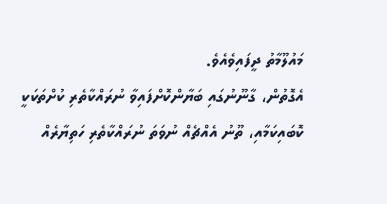މައުލޫމާތު ދީފައިވެއެވެ.
އެގޮތުން، ގާނޫނުގައި ބަޔާންކޮށްފައިވާ ނުރައްކާތެރި ކުށްތަކަކީ ކޮބައިކަމާއި، ތޫނު އެއްޗެއް ނުވަތަ ނުރައްކާތެރި ހަތިޔާރެއް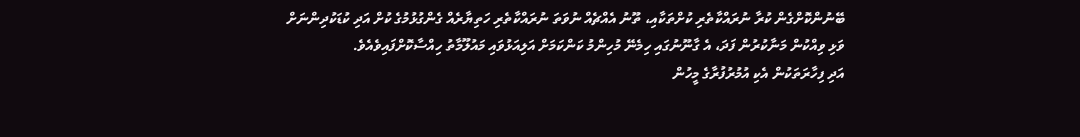ބޭނުންކޮށްގެން ކުރާ ނުރައްކާތެރި ކުށްތަކާއި، ތޫނު އެއްޗެއް ނުވަތަ ނުރައްކާތެރި ހަތިޔާރެއް ގެންގުޅުމުގެ ކުށް އަދި ކުޑަކުދިންނަށް ވަޅި ވިއްކުން މަނާކުރުން ފަދަ، އެ ގާނޫނުގައި ހިމެނޭ މުހިންމު ކަންކަމަށް އަލިއަޅުވައި މައުލޫމާތު ހިއްސާކޮށްފައިވެއެވެ.
އަދި ފިހާރަތަކުން އެކި އުމުރުފުރާގެ މީހުން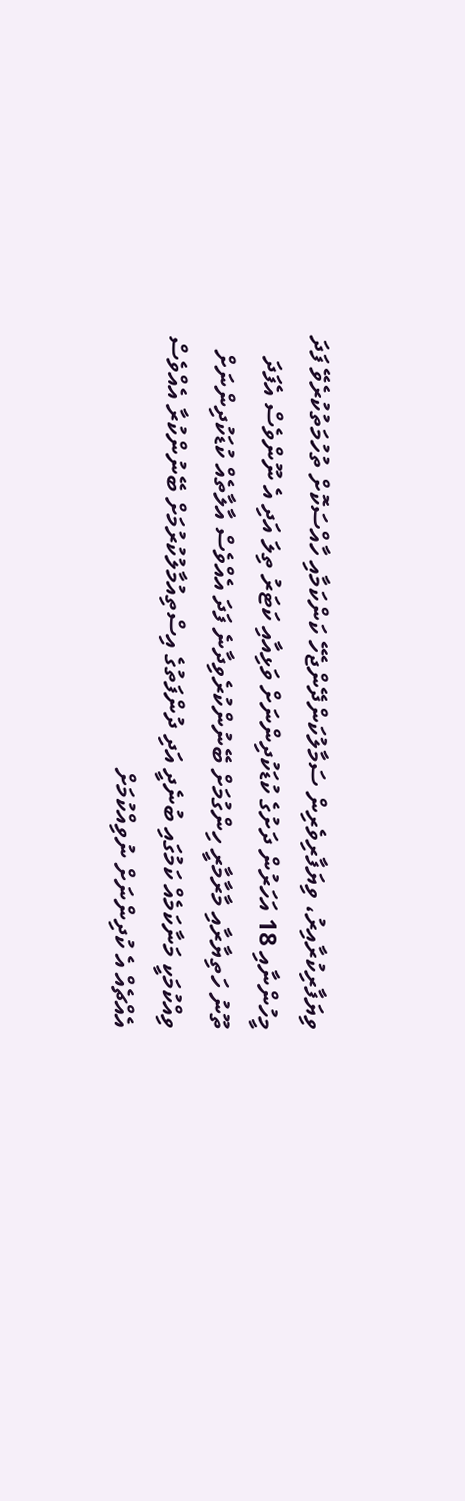ވިޔަފާރިކުރާއިރު، ވިޔަފާރިވެރިން ސަމާލުކަންދޭންޖެހޭ ކަންކަމާއި ހާއްސަކޮށް ތުހުމަތުކުރެވޭ ފަދަ މީހުންނާއި 18 އަހަރުން ދަށުގެ ކުޑަކުދިންނަށް ވަޅިއާއި ކަޓަރު ތިލަ އަދި އެ ނޫންވެސް އެފަދަ ތޫނު ހަތިޔާރާއި މާރާމާރީ ހިންގުމަށް ބޭނުންކުރެވިދާނެ ފަދަ އެއްވެސް އާލާތެއް ކުޑަކުދިންނަށް ވިއްކުމަކީ މަނާކަމެއް ކަމުގައި ބުނެދީ އަދި ދުންފަތުގެ އިސްތިއުމާލުކުރުމަށް ބޭނުންކުރާ އެއްވެސް އެއްޗެއް އެ ކުދިންނަށް ނުވިއްކުމަށް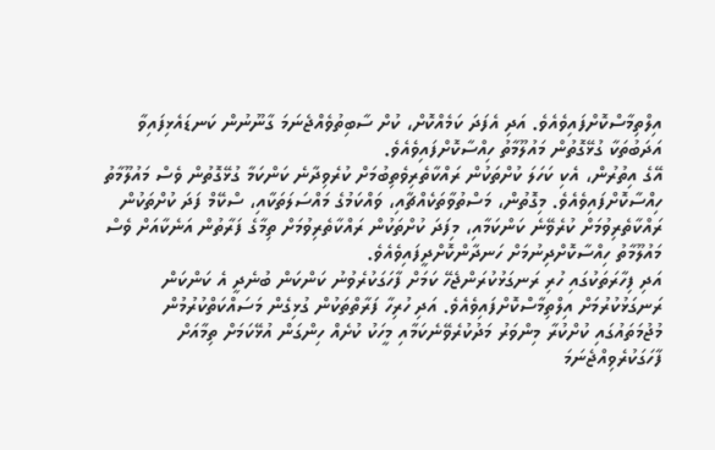އިލްތިމާސްކޮށްފައިވެއެވެ. އަދި އެފަދަ ކަމެއްކޮށް، ކުށް ސާބިތުވެއްޖެނަމަ ގާނޫނުން ކަނޑައެޅިފައިވާ އަދަބުތަކާ ގުޅޭގޮތުން މައުލޫމާތު ހިއްސާކޮށްފައިވެއެވެ.
އޭގެ އިތުރުން، އެކި ކަހަލަ ކުށްތަކުން ރައްކާތެރިވެތިބުމަށް ކުރެވިދާނެ ކަންކަމާ ގުޅޭގޮތުން ވެސް މައުލޫމާތު ހިއްސާކޮށްފައިވެއެވެ. މިގޮތުން، މަސްތުވާތަކެއްޗާއި، ވައްކަމުގެ މައްސަލަތަކާއި، ސްކޭމް ފަދަ ކުށްތަކުން ރައްކާތެރިވުމަށް ކުރެވޭނެ ކަންކަމާއި، މިފަދަ ކުށްތަކުން ރައްކާތެރިވުމަށް ތިމާގެ ފަރާތުން އަނެކާއަށް ވެސް މައުލޫމާތު ހިއްސާކޮށްދިނުމަށް ހަނދާންކޮށްދީފައިވެއެވެ.
އަދި ފިހާރަތަކުގައި ހުރި ރަނގަޅުކުރަންޖެހޭ ކަމަށް ފާހަގަކުރެވުނު ކަންކަން ބުނެދީ އެ ކަންކަން ރަނގަޅުކުރުމަށް އިލްތިމާސްކޮށްފައިވެއެވެ. އަދި ހުރިހާ ފަރާތްތަކުން ގުޅިގެން މަސައްކަތްކުރުމުން މުޖުމަތައުގައި ކުށްކުރާ މިންވަރު މަދުކުރެވޭނެކަމާއި މީހަކު ކުށެއް ހިންގަން އުޅޭކަމަށް ތިމާއަށް ފާހަގަކުރެވިއްޖެނަމަ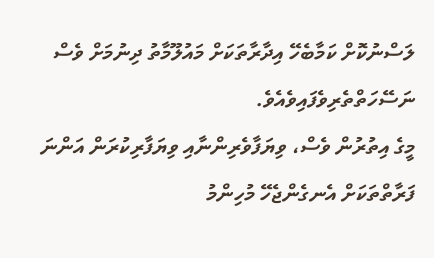ލަސްނުކޮށް ކަމާބެހޭ އިދާރާތަކަށް މައުލޫމާތު ދިނުމަށް ވެސް ނަސޭހަތްތެރިވެފައިވެއެވެ.
މީގެ އިތުރުން ވެސް، ވިޔަފާވެރިންނާއި ވިޔަފާރިކުރަން އަންނަ ފަރާތްތަކަށް އެނގެންޖެހޭ މުހިންމު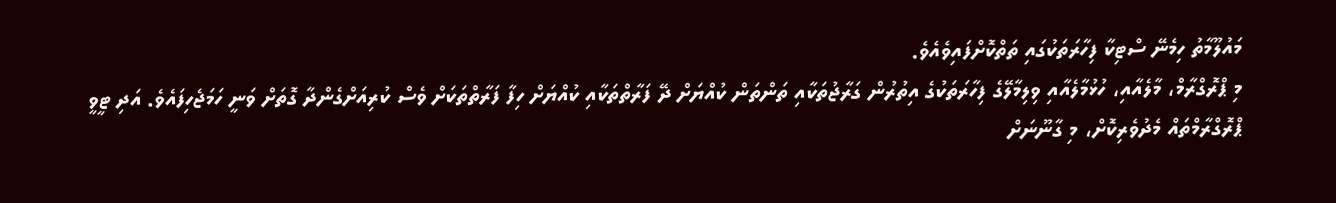މައުލޫމާތު ހިމެނޭ ސްޓިކާ ފިހާރަތަކުގައި ތަތްކޮށްފައިވެއެވެ.
މި ޕްރޮގްރާމް، މާލެއާއި، ހުޅުމާލެއާއި ވިލިމާލޭގެ ފިހާރަތަކުގެ އިތުރުން ގަރާޖުތަކާއި ތަންތަން ކުއްޔަށް ދޭ ފަރާތްތަކާއި ކުއްޔަށް ހިފާ ފަރާތްތަކަށް ވެސް ކުރިއަށްގެންދާ ގޮތަށް ވަނީ ހަމަޖެހިފައެވެ. އަދި ޓީވީ ޕްރޮގްރާމްތައް މެދުވެރިކޮށް، މި ގާނޫނަށް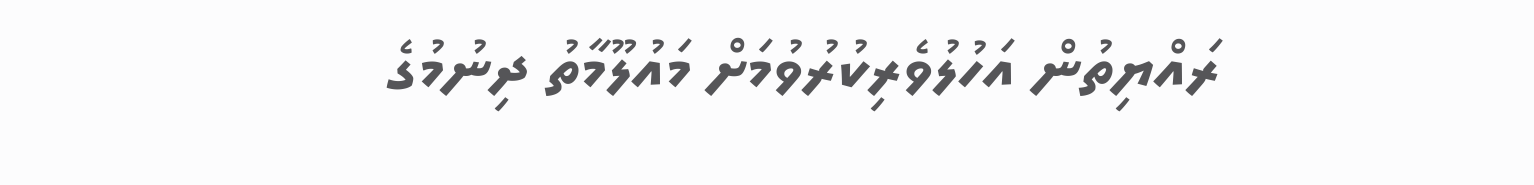ރައްޔިތުން އަހުލުވެރިކުރުވުމަށް މައުލޫމާތު ދިނުމުގެ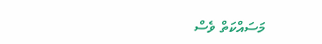މަސައްކަތް ވެސް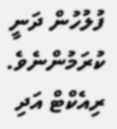ފުލުހުން ދަނީ ކުރަމުންނެވެ.
ރިއެކްޓް އަދި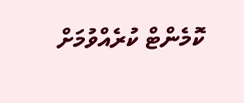ކޮމެންޓް ކުރެއްވުމަށް